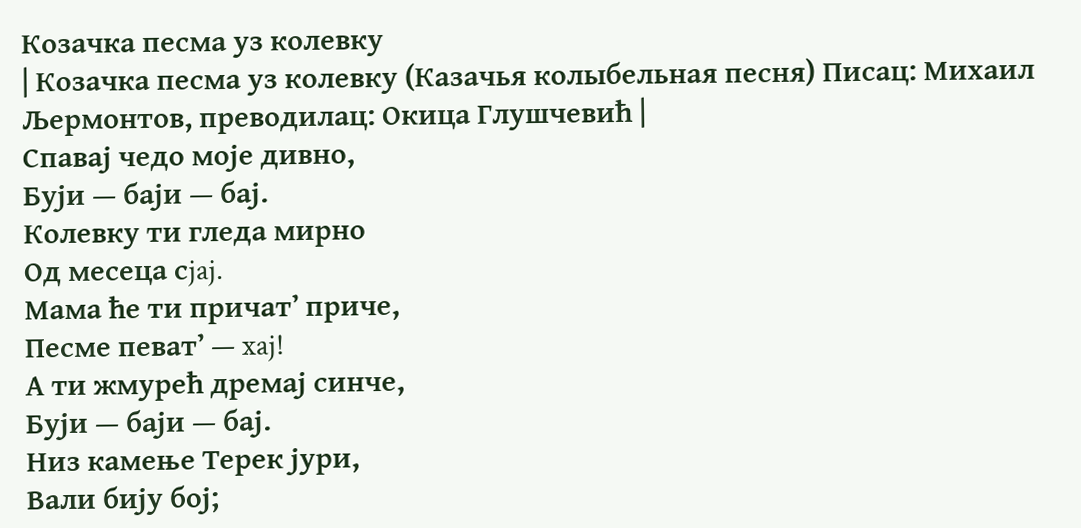Козачка песма уз колевку
| Козачка песма уз колевку (Казачья колыбельная песня) Писац: Михаил Љермонтов, преводилац: Окица Глушчевић |
Спавај чедо моје дивно,
Буји — баји — бај.
Колевку ти гледа мирно
Од месеца сjaj.
Мама ће ти причатʼ приче,
Песме певатʼ — xaj!
А ти жмурећ дремај синче,
Буји — баји — бај.
Низ камење Терек јури,
Вали бију бој;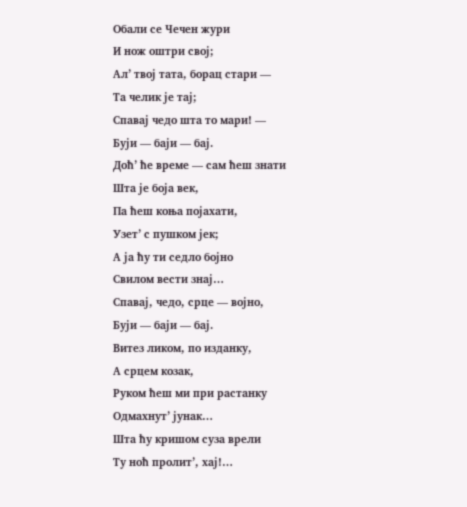Обали се Чечен жури
И нож оштри свој;
Алʼ твој тата, борац стари —
Та челик је тај;
Спавај чедо шта то мари! —
Буји — баји — бај.
Доћʼ ће време — сам ћеш знати
Шта је боја век,
Па ћеш коња појахати,
Узетʼ с пушком јек;
А ја ћу ти седло бојно
Свилом вести знај…
Спавај, чедо, срце — војно,
Буји — баји — бај.
Витез ликом, по изданку,
А срцем козак,
Руком ћеш ми при растанку
Одмахнутʼ јунак…
Шта ћу кришом суза врели
Ту ноћ пролитʼ, хај!…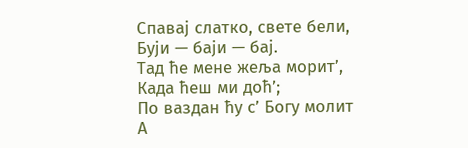Спавај слатко, свете бели,
Буји — баји — бај.
Тад ће мене жеља моритʼ,
Када ћеш ми доћʼ;
По ваздан ћу сʼ Богу молит
А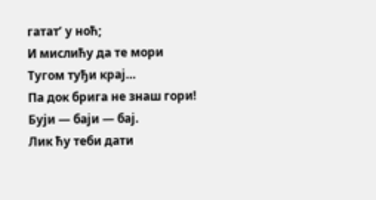гататʼ у ноћ;
И мислићу да те мори
Тугом туђи крај…
Па док брига не знаш гори!
Буји — баји — бај.
Лик ћу теби дати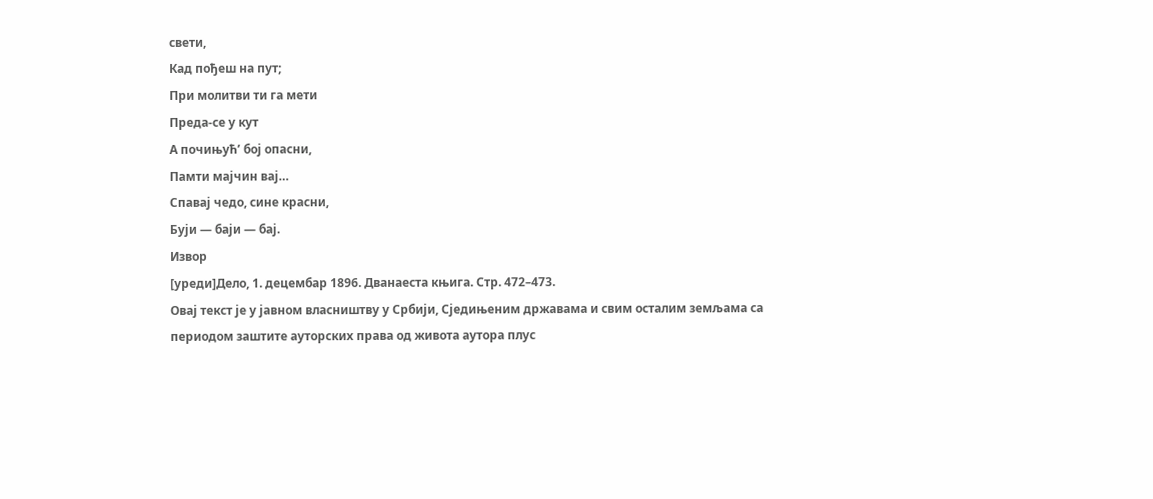свети,
Кад пођеш на пут;
При молитви ти га мети
Преда-се у кут
А почињућʼ бој опасни,
Памти мајчин вај…
Спавај чедо, сине красни,
Буји — баји — бај.
Извор
[уреди]Дело, 1. децембар 1896. Дванаеста књига. Стр. 472–473.
Овај текст је у јавном власништву у Србији, Сједињеним државама и свим осталим земљама са периодом заштите ауторских права од живота аутора плус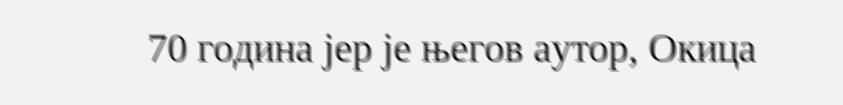70 година јер је његов аутор, Окица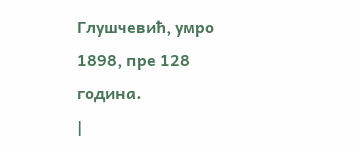Глушчевић, умро 1898, пре 128 година.
|